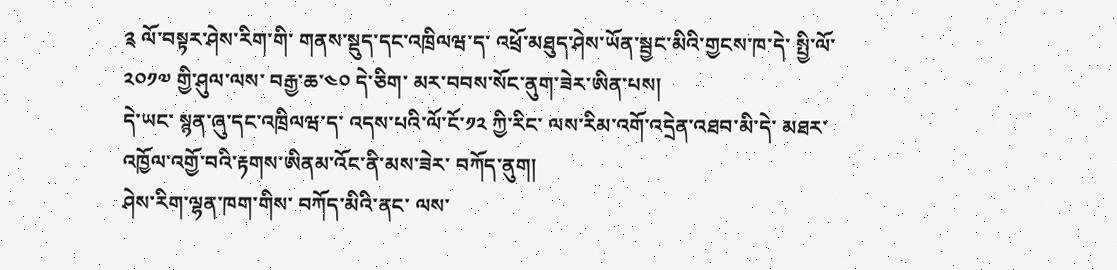༉ ལོ་བསྟར་ཤེས་རིག་གི་ གནས་སྡུད་དང་འཁྲིལཝ་ད་ འཕྲོ་མཐུད་ཤེས་ཡོན་སྦྱང་མིའི་གྱངས་ཁ་དེ་ སྤྱི་ལོ་༢༠༡༧ གྱི་ཤུལ་ལས་ བརྒྱ་ཆ་༤༠ དེ་ཅིག་ མར་བབས་སོང་ནུག་ཟེར་ཨིན་པས།
དེ་ཡང་ སྙན་ཞུ་དང་འཁྲིལཝ་ད་ འདས་པའི་ལོ་ངོ་༡༢ ཀྱི་རིང་ ལས་རིམ་འགོ་འདྲེན་འཐབ་མི་དེ་ མཐར་འཁྱོལ་འགྱོ་བའི་རྟགས་ཨིནམ་འོང་ནི་མས་ཟེར་ བཀོད་ནུག།
ཤེས་རིག་ལྷན་ཁག་གིས་ བཀོད་མིའི་ནང་ ལས་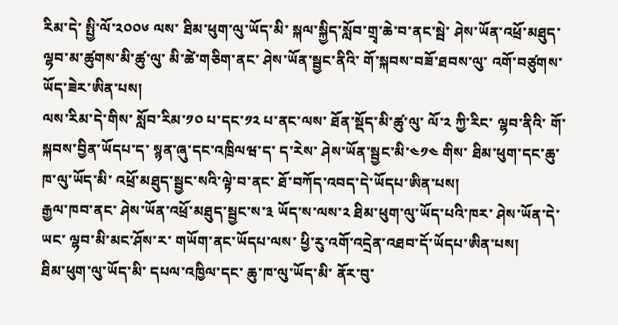རིམ་དེ་ སྤྱི་ལོ་༢༠༠༦ ལས་ ཐིམ་ཕུག་ལུ་ཡོད་མི་ སྐལ་སྐྱིད་སློབ་གྲྭ་ཆེ་བ་ནང་སྦེ་ ཤེས་ཡོན་འཕྲོ་མཐུད་ལྷབ་མ་ཚུགས་མི་ཚུ་ལུ་ མི་ཚེ་གཅིག་ནང་ ཤེས་ཡོན་སྦྱང་ནིའི་ གོ་སྐབས་བཟོ་ཐབས་ལུ་ འགོ་བཙུགས་ཡོད་ཟེར་ཨིན་པས།
ལས་རིམ་དེ་གིས་ སློབ་རིམ་༡༠ པ་དང་༡༢ པ་ནང་ལས་ ཐོན་སྡོད་མི་ཚུ་ལུ་ ལོ་༢ ཀྱི་རིང་ ལྷབ་ནིའི་ གོ་སྐབས་བྱིན་ཡོདཔ་ད་ སྙན་ཞུ་དང་འཁྲིལཝ་ད་ ད་རེས་ ཤེས་ཡོན་སྦྱང་མི་༤༡༤ གིས་ ཐིམ་ཕུག་དང་ཆུ་ཁ་ལུ་ཡོད་མི་ འཕྲོ་མཐུད་སྦྱང་སའི་ལྟེ་བ་ནང་ ཐོ་བཀོད་འབད་དེ་ཡོདཔ་ཨིན་པས།
རྒྱལ་ཁབ་ནང་ ཤེས་ཡོན་འཕྲོ་མཐུད་སྦྱང་ས་༣ ཡོད་ས་ལས་༢ ཐིམ་ཕུག་ལུ་ཡོད་པའི་ཁར་ ཤེས་ཡོན་དེ་ཡང་ ལྷབ་མི་མང་ཤོས་ར་ གཡོག་ནང་ཡོདཔ་ལས་ ཕྱི་རུ་འགོ་འདྲེན་འཐབ་དོ་ཡོདཔ་ཨིན་པས།
ཐིམ་ཕུག་ལུ་ཡོད་མི་ དཔལ་འཁྱིལ་དང་ ཆུ་ཁ་ལུ་ཡོད་མི་ ནོར་བུ་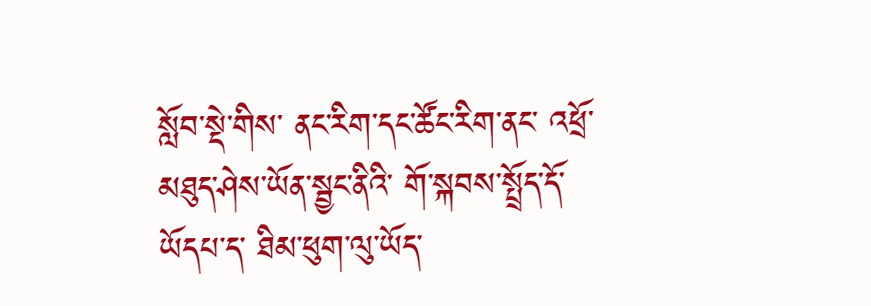སློབ་སྡེ་གིས་ ནང་རིག་དང་ཚོང་རིག་ནང་ འཕྲོ་མཐུད་ཤེས་ཡོན་སྦྱང་ནིའི་ གོ་སྐབས་སྤྲོད་དོ་ཡོདཔ་ད་ ཐིམ་ཕུག་ལུ་ཡོད་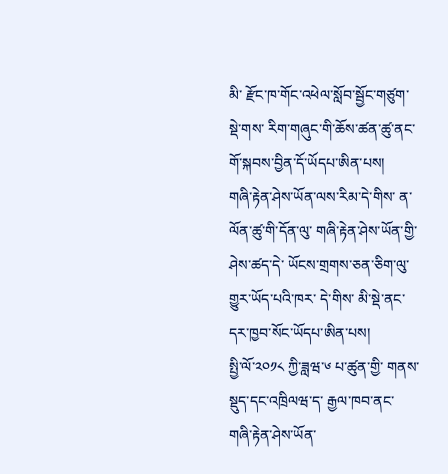མི་ རྫོང་ཁ་གོང་འཕེལ་སློབ་སྦྱོང་གཙུག་སྡེ་གས་ རིག་གཞུང་གི་ཆོས་ཚན་ཚུ་ནང་ གོ་སྐབས་བྱིན་དོ་ཡོདཔ་ཨིན་པས།
གཞི་རྟེན་ཤེས་ཡོན་ལས་རིམ་དེ་གིས་ ན་ལོན་ཚུ་གི་དོན་ལུ་ གཞི་རྟེན་ཤེས་ཡོན་གྱི་ ཤེས་ཚད་དེ་ ཡོངས་གྲགས་ཅན་ཅིག་ལུ་ གྱུར་ཡོད་པའི་ཁར་ དེ་གིས་ མི་སྡེ་ནང་ དར་ཁྱབ་སོང་ཡོདཔ་ཨིན་པས།
སྤྱི་ལོ་༢༠༡༨ ཀྱི་ཟླཝ་༦ པ་ཚུན་གྱི་ གནས་སྡུད་དང་འཁྲིལཝ་ད་ རྒྱལ་ཁབ་ནང་ གཞི་རྟེན་ཤེས་ཡོན་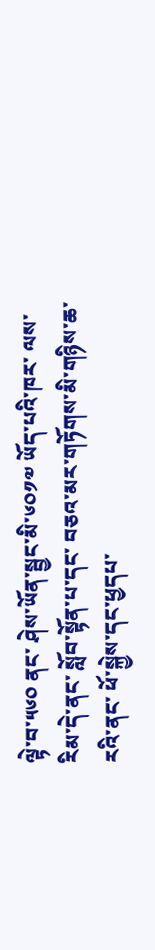ལྟེ་བ་༥༦༠ ནང་ ཤེས་ཡོན་སྦྱང་མི་༦༠༡༧ ཡོད་པའི་ཁར་ ལས་རིམ་དེ་ནང་ སློབ་སྟོན་པ་དང་ བཅའ་མར་གཏོགས་མི་གཉིས་ཆ་རའི་ནང་ ཕོ་སྐྱེས་དང་ཕྱདཔ་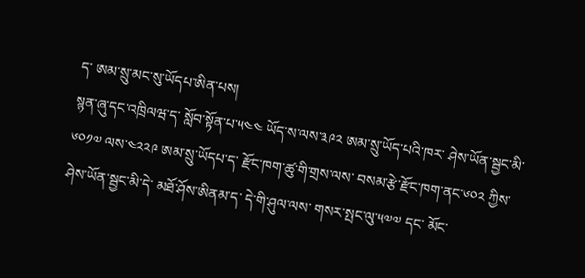ད་ ཨམ་སྲུ་མང་སུ་ཡོདཔ་ཨིན་པས།
སྙན་ཞུ་དང་འཁྲིལཝ་ད་ སློབ་སྟོན་པ་༥༤༤ ཡོད་ས་ལས་༣༩༢ ཨམ་སྲུ་ཡོད་པའི་ཁར་ ཤེས་ཡོན་སྦྱང་མི་༦༠༡༧ ལས་༤༢༢༩ ཨམ་སྲུ་ཡོདཔ་ད་ རྫོང་ཁག་ཚུ་གི་གྲས་ལས་ བསམ་རྩེ་རྫོང་ཁག་ནང་༦༠༢ ཀྱིས་ ཤེས་ཡོན་སྦྱང་མི་དེ་ མཐོ་ཤོས་ཨིནམ་ད་ དེ་གི་ཤུལ་ལས་ གསར་སྤང་ལུ་༥༧༧ དང་ མོང་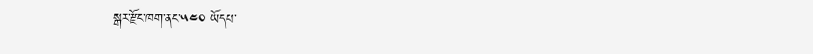སྒར་རྫོང་ཁག་ནང་༥༤༠ ཡོདཔ་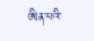ཨིན་པའི་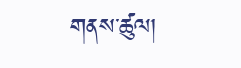གནས་ཚུལ།